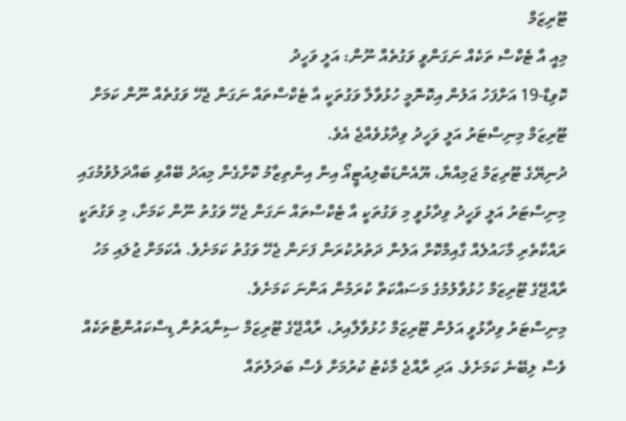ޓޫރިޒަމް
މިއީ އާ ޓެކްސް ތަކެއް ނަގަންވީ ވަގުތެއް ނޫން: އަލީ ވަހީދު
ކޮވިޑް-19 އަށްފަހު އަލުން އިކޮނޮމީ ހުޅުވާލާ ވަގުތަކީ އާ ޓެކްސްތައް ނަގަން ޖެހޭ ވަގުތެއް ނޫން ކަމަށް ޓޫރިޒަމް މިނިސްޓަރު އަލީ ވަހީދު ވިދާޅުވެއްޖެ އެވެ.
ދުނިޔޭގެ ޓޫރިޒަމް ޖަމިއްޔާ، ޔޫއެންޑަބްލިއުޓީއޯ އިން އިންތިޒާމު ކޮށްގެން މިއަދު ބޭއްވި ބައްދަލުވުމުގައި މިނިސްޓަރު އަލީ ވަހީދު ވިދާޅުވީ މި ވަގުތަކީ އާ ޓެކްސްތައް ނަގަން ޖެހޭ ވަގުތު ނޫން ކަމަށާ، މި ވަގުތަކީ ރައްކާތެރި މާހައުލެއް ގާއިމްކޮށް އަލުން ދަތުރުކުރަން ފަށަން ޖެހޭ ވަގުތު ކަމަށެވެ. އެކަމަށް ޖުލައި މަހު ރާއްޖޭގެ ޓޫރިޒަމް ހުޅުވާލުމުގެ މަސައްކަތް ކުރަމުން އަންނަ ކަމަށެވެ.
މިނިސްޓަރު ވިދާޅުވީ އަލުން ޓޫރިޒަމް ހުޅުވާލާއިރު، ރާއްޖޭގެ ޓޫރިޒަމް ސިނާއަތުން ޑިސްކައުންޓްތަކެއް ވެސް ލިބޭނެ ކަމަށެވެ. އަދި ރާއްޖެ މާކެޓު ކުރުމަށް ވެސް ބަދަލުތައް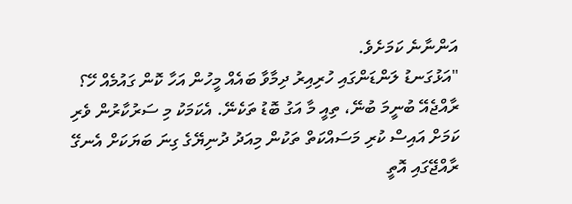އަންނާނެ ކަމަށެވެ.
"އަޅުގަނޑު ލަންޑަންގައި ހުރިއިރު ދިމާވާ ބައެއް މީހުން އަހާ ކޮން ގައުމެއް ހޭ؟ ރާއްޖެއޭ ބުނީމަ ބުނޭ، ތިއީ މާ އަގު ބޮޑު ތަކެނޭ. އެކަމަކު މި ސަރުކާރުން ވެރި ކަމަށް އައިސް ކުރި މަސައްކަތް ތަކުން މިއަދު ދުނިޔޭގެ ގިނަ ބަޔަކަށް އެނގޭ ރާއްޖޭގައި އޮތީ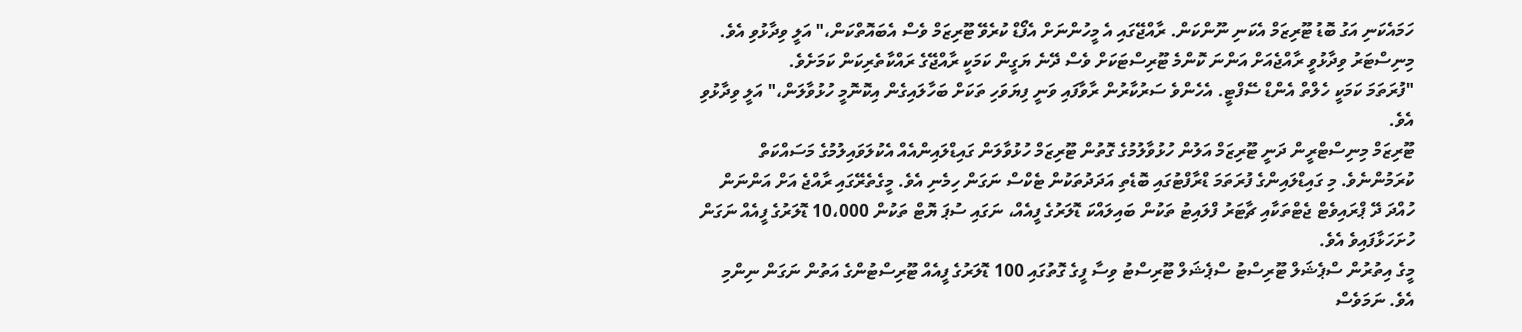ހަމައެކަނި އަގު ބޮޑު ޓޫރިޒަމް އެކަނި ނޫންކަން. ރާއްޖޭގައި އެ މީހުންނަށް އެފޯޑް ކުރެވޭ ޓޫރިޒަމް ވެސް އެބައޮތްކަން،" އަލީ ވިދާޅުވި އެވެ.
މިނިސްޓަރު ވިދާޅުވީ ރާއްޖެއަށް އަންނަ ކޮންމެ ޓޫރިސްޓަކަށް ވެސް ދޭނެ ޔަގީން ކަމަކީ ރާއްޖޭގެ ރައްކާތެރިކަން ކަމަށެވެ.
"ފުރަތަމަ ކަމަކީ ހެލްތް އެންޑް ސޭފްޓީ. އެހެންވެ ސަރުކާރުން ރާވާފައި ވަނީ ފިޔަވަހި ތަކަށް ބަހާލައިގެން އިކޮނޮމީ ހުޅުވާލަން،" އަލީ ވިދާޅުވި އެވެ.
ޓޫރިޒަމް މިނިސްޓްރީން ދަނީ ޓޫރިޒަމް އަލުން ހުޅުވާލުމުގެ ގޮތުން ޓޫރިޒަމް ހުޅުވާލަން ގައިޑްލައިންއެއް އެކުލަވައިލުމުގެ މަސައްކަތް ކުރަމުންނެވެ. މި ގައިޑްލައިންގެ ފުރަތަމަ ޑްރާފްޓުގައި ބޮޑެތި އަދަދުތަކުން ޓެކްސް ނަގަން ހިމެނި އެވެ. މީގެތެރޭގައި ރާއްޖެ އަށް އަންނަން ހުއްދަ ދޭ ޕްރައިވެޓް ޖެޓްތަކާއި ޗާޓަރު ފްލައިޓު ތަކުން ބައިލައްކަ ޑޮލަރުގެ ފީއެއް، ނަގައި ސުޕަ ޔޮޓް ތަކުން 10،000 ޑޮލަރުގެ ފީއެއް ނަގަން ހުށަހަޅާފައިވެ އެވެ.
މީގެ އިތުރުން ސްޕެޝަލް ޓޫރިސްޓު ސްޕެޝަލް ޓޫރިސްޓު ވިސާ ފީގެ ގޮތުގައި 100 ޑޮލަރުގެ ފީއެއް ޓޫރިސްޓުންގެ އަތުން ނަގަން ނިންމި އެވެ. ނަމަވެސް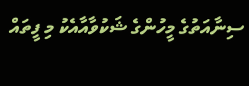ސިނާއަތުގެ މީހުންގެ ޝަކުވާއާއެކު މި ފީތައް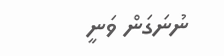ނުނަގަން ވަނީ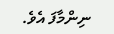ނިންމާފަ އެވެ.